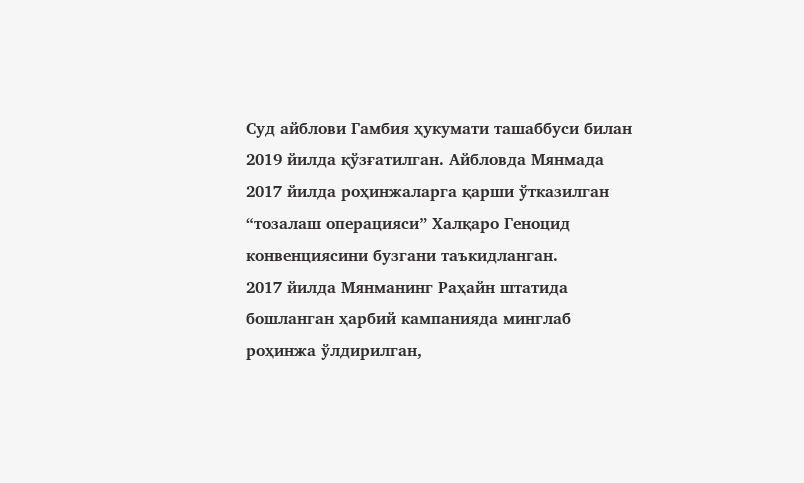Суд айблови Гамбия ҳукумати ташаббуси билан 2019 йилда қўзғатилган. Айбловда Мянмада 2017 йилда роҳинжаларга қарши ўтказилган “тозалаш операцияси” Халқаро Геноцид конвенциясини бузгани таъкидланган.
2017 йилда Мянманинг Раҳайн штатида бошланган ҳарбий кампанияда минглаб роҳинжа ўлдирилган,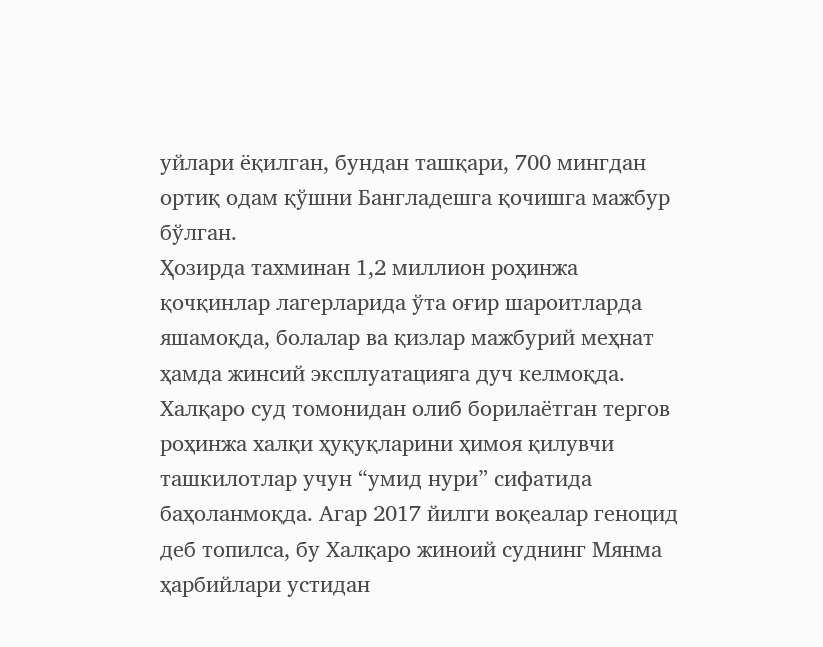уйлари ёқилган, бундан ташқари, 700 мингдан ортиқ одам қўшни Бангладешга қочишга мажбур бўлган.
Ҳозирда тахминан 1,2 миллион роҳинжа қочқинлар лагерларида ўта оғир шароитларда яшамоқда, болалар ва қизлар мажбурий меҳнат ҳамда жинсий эксплуатацияга дуч келмоқда.
Халқаро суд томонидан олиб борилаётган тергов роҳинжа халқи ҳуқуқларини ҳимоя қилувчи ташкилотлар учун “умид нури” сифатида баҳоланмоқда. Агар 2017 йилги воқеалар геноцид деб топилса, бу Халқаро жиноий суднинг Мянма ҳарбийлари устидан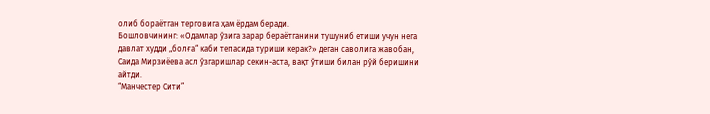олиб бораётган терговига ҳам ёрдам беради.
Бошловчининг: «Одамлар ўзига зарар бераётганини тушуниб етиши учун нега давлат худди „болға“ каби тепасида туриши керак?» деган саволига жавобан, Саида Мирзиёева асл ўзгаришлар секин-аста, вақт ўтиши билан рўй беришини айтди.
“Манчестер Сити”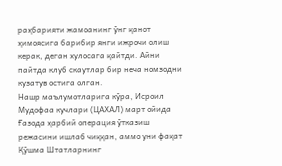раҳбарияти жамоанинг ўнг қанот ҳимоясига барибир янги ижрочи олиш керак, деган хулосага қайтди. Айни пайтда клуб скаутлар бир неча номзодни кузатув остига олган.
Нашр маълумотларига кўра, Исроил Мудофаа кучлари (ЦАХАЛ) март ойида Ғазода ҳарбий операция ўтказиш режасини ишлаб чиққан, аммо уни фақат Қўшма Штатларнинг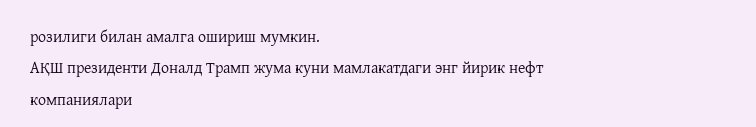розилиги билан амалга ошириш мумкин.
АҚШ президенти Доналд Трамп жума куни мамлакатдаги энг йирик нефт компаниялари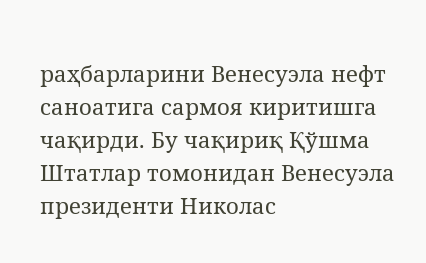раҳбарларини Венесуэла нефт саноатига сармоя киритишга чақирди. Бу чақириқ Қўшма Штатлар томонидан Венесуэла президенти Николас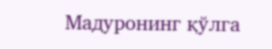Мадуронинг қўлга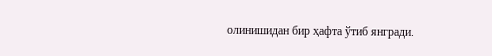олинишидан бир ҳафта ўтиб янгради.